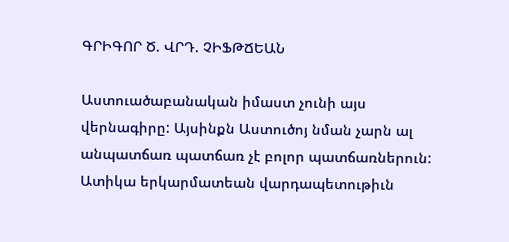ԳՐԻԳՈՐ Ծ. ՎՐԴ. ՉԻՖԹՃԵԱՆ

Աստուածաբանական իմաստ չունի այս վերնագիրը: Այսինքն Աստուծոյ նման չարն ալ անպատճառ պատճառ չէ բոլոր պատճառներուն: Ատիկա երկարմատեան վարդապետութիւն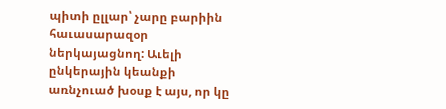պիտի ըլլար՝ չարը բարիին հաւասարազօր ներկայացնող: Աւելի ընկերային կեանքի առնչուած խօսք է այս, որ կը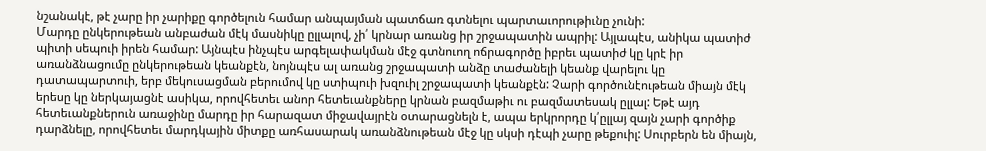նշանակէ, թէ չարը իր չարիքը գործելուն համար անպայման պատճառ գտնելու պարտաւորութիւնը չունի:
Մարդը ընկերութեան անբաժան մէկ մասնիկը ըլլալով, չի՛ կրնար առանց իր շրջապատին ապրիլ: Այլապէս, անիկա պատիժ պիտի սեպուի իրեն համար: Այնպէս ինչպէս արգելափակման մէջ գտնուող ոճրագործը իբրեւ պատիժ կը կրէ իր առանձնացումը ընկերութեան կեանքէն, նոյնպէս ալ առանց շրջապատի անձը տաժանելի կեանք վարելու կը դատապարտուի, երբ մեկուսացման բերումով կը ստիպուի խզուիլ շրջապատի կեանքէն: Չարի գործունէութեան միայն մէկ երեսը կը ներկայացնէ ասիկա, որովհետեւ անոր հետեւանքները կրնան բազմաթիւ ու բազմատեսակ ըլլալ: Եթէ այդ հետեւանքներուն առաջինը մարդը իր հարազատ միջավայրէն օտարացնելն է, ապա երկրորդը կ՛ըլլայ զայն չարի գործիք դարձնելը, որովհետեւ մարդկային միտքը առհասարակ առանձնութեան մէջ կը սկսի դէպի չարը թեքուիլ: Սուրբերն են միայն,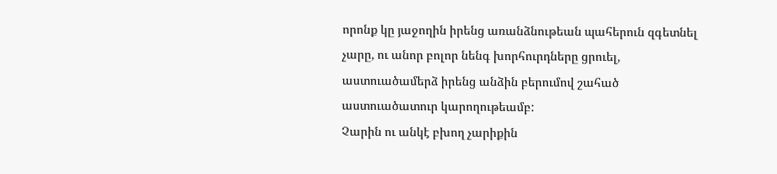որոնք կը յաջողին իրենց առանձնութեան պահերուն զգետնել չարը, ու անոր բոլոր նենգ խորհուրդները ցրուել, աստուածամերձ իրենց անձին բերումով շահած աստուածատուր կարողութեամբ:
Չարին ու անկէ բխող չարիքին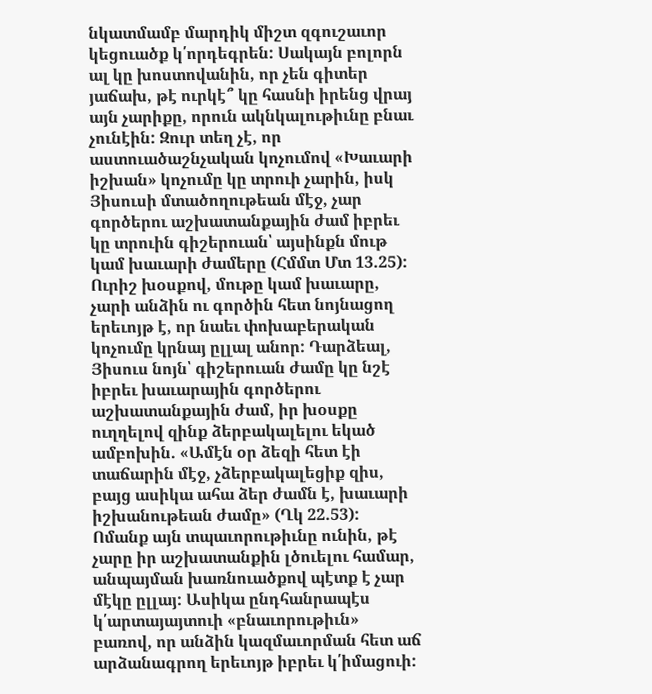նկատմամբ մարդիկ միշտ զգուշաւոր կեցուածք կ՛որդեգրեն: Սակայն բոլորն ալ կը խոստովանին, որ չեն գիտեր յաճախ, թէ ուրկէ՞ կը հասնի իրենց վրայ այն չարիքը, որուն ակնկալութիւնը բնաւ չունէին: Զուր տեղ չէ, որ աստուածաշնչական կոչումով «Խաւարի իշխան» կոչումը կը տրուի չարին, իսկ Յիսուսի մտածողութեան մէջ, չար գործերու աշխատանքային ժամ իբրեւ կը տրուին գիշերուան՝ այսինքն մութ կամ խաւարի ժամերը (Հմմտ Մտ 13.25): Ուրիշ խօսքով, մութը կամ խաւարը, չարի անձին ու գործին հետ նոյնացող երեւոյթ է, որ նաեւ փոխաբերական կոչումը կրնայ ըլլալ անոր: Դարձեալ, Յիսուս նոյն՝ գիշերուան ժամը կը նշէ իբրեւ խաւարային գործերու աշխատանքային ժամ, իր խօսքը ուղղելով զինք ձերբակալելու եկած ամբոխին. «Ամէն օր ձեզի հետ էի տաճարին մէջ, չձերբակալեցիք զիս, բայց ասիկա ահա ձեր ժամն է, խաւարի իշխանութեան ժամը» (Ղկ 22.53):
Ոմանք այն տպաւորութիւնը ունին, թէ չարը իր աշխատանքին լծուելու համար, անպայման խառնուածքով պէտք է չար մէկը ըլլայ: Ասիկա ընդհանրապէս կ՛արտայայտուի «բնաւորութիւն» բառով, որ անձին կազմաւորման հետ աճ արձանագրող երեւոյթ իբրեւ կ՛իմացուի: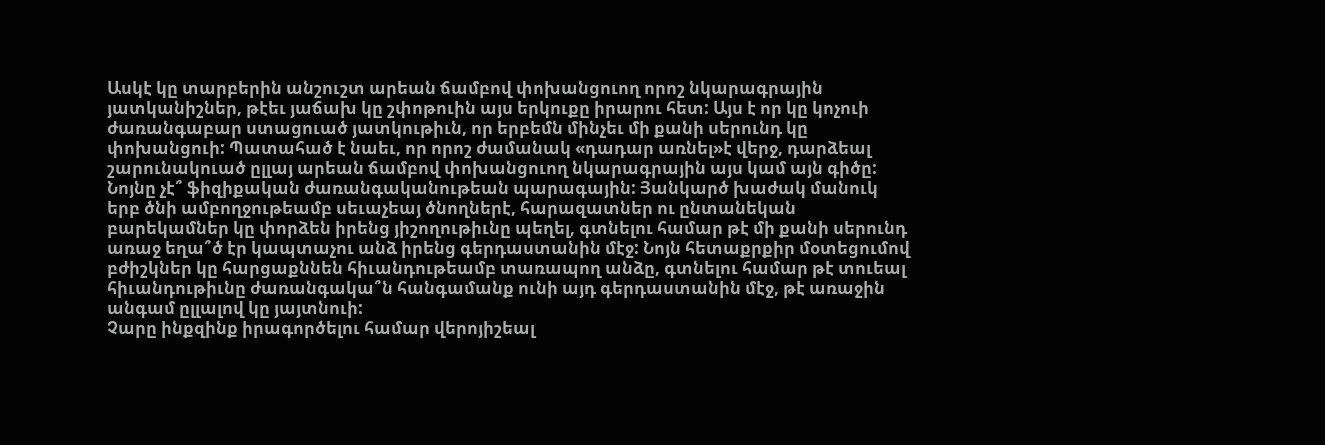Ասկէ կը տարբերին անշուշտ արեան ճամբով փոխանցուող որոշ նկարագրային յատկանիշներ, թէեւ յաճախ կը շփոթուին այս երկուքը իրարու հետ: Այս է որ կը կոչուի ժառանգաբար ստացուած յատկութիւն, որ երբեմն մինչեւ մի քանի սերունդ կը փոխանցուի: Պատահած է նաեւ, որ որոշ ժամանակ «դադար առնել»է վերջ, դարձեալ շարունակուած ըլլայ արեան ճամբով փոխանցուող նկարագրային այս կամ այն գիծը: Նոյնը չէ՞ ֆիզիքական ժառանգականութեան պարագային: Յանկարծ խաժակ մանուկ երբ ծնի ամբողջութեամբ սեւաչեայ ծնողներէ, հարազատներ ու ընտանեկան բարեկամներ կը փորձեն իրենց յիշողութիւնը պեղել, գտնելու համար թէ մի քանի սերունդ առաջ եղա՞ծ էր կապտաչու անձ իրենց գերդաստանին մէջ: Նոյն հետաքրքիր մօտեցումով բժիշկներ կը հարցաքննեն հիւանդութեամբ տառապող անձը, գտնելու համար թէ տուեալ հիւանդութիւնը ժառանգակա՞ն հանգամանք ունի այդ գերդաստանին մէջ, թէ առաջին անգամ ըլլալով կը յայտնուի:
Չարը ինքզինք իրագործելու համար վերոյիշեալ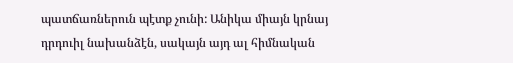պատճառներուն պէտք չունի: Անիկա միայն կրնայ դրդուիլ նախանձէն, սակայն այդ ալ հիմնական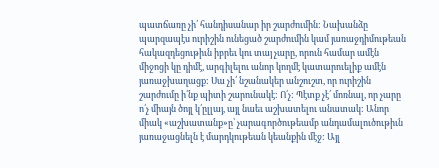պատճառը չի՛ հանդիսանար իր շարժումին: Նախանձը պարզապէս ուրիշին ունեցած շարժումին կամ յառաջդիմութեան հակազդեցութիւն իբրեւ կու տայ չարը, որուն համար ամէն միջոցի կը դիմէ, արգիլելու անոր կողմէ կատարուելիք ամէն յառաջխաղացք: Սա չի՛ նշանակեր անշուշտ, որ ուրիշին շարժումը ի՛նք պիտի շարունակէ: Ո՛չ: Պէտք չէ՛ մոռնալ, որ չարը ո՛չ միայն ծոյլ կ՛ըլլայ, այլ նաեւ աշխատելու անատակ: Անոր միակ «աշխատանք»ը՝ չարագործութեամբ անդամալուծութիւն յառաջացնելն է մարդկութեան կեանքին մէջ: Այլ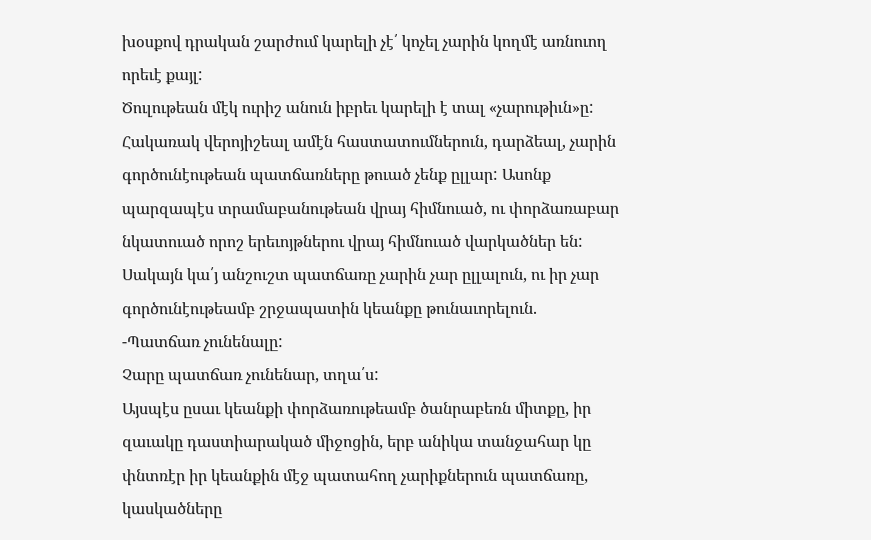խօսքով դրական շարժում կարելի չէ՛ կոչել չարին կողմէ առնուող որեւէ քայլ:
Ծուլութեան մէկ ուրիշ անուն իբրեւ կարելի է տալ «չարութիւն»ը:
Հակառակ վերոյիշեալ ամէն հաստատումներուն, դարձեալ, չարին գործունէութեան պատճառները թուած չենք ըլլար: Ասոնք պարզապէս տրամաբանութեան վրայ հիմնուած, ու փորձառաբար նկատուած որոշ երեւոյթներու վրայ հիմնուած վարկածներ են: Սակայն կա՛յ անշուշտ պատճառը չարին չար ըլլալուն, ու իր չար գործունէութեամբ շրջապատին կեանքը թունաւորելուն.
-Պատճառ չունենալը:
Չարը պատճառ չունենար, տղա՛ս:
Այսպէս ըսաւ կեանքի փորձառութեամբ ծանրաբեռն միտքը, իր զաւակը դաստիարակած միջոցին, երբ անիկա տանջահար կը փնտռէր իր կեանքին մէջ պատահող չարիքներուն պատճառը, կասկածները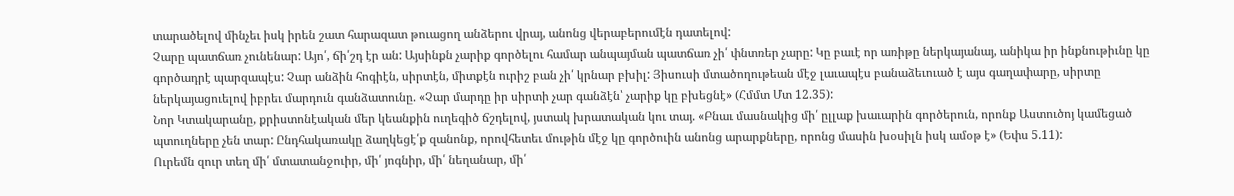տարածելով մինչեւ իսկ իրեն շատ հարազատ թուացող անձերու վրայ, անոնց վերաբերումէն դատելով:
Չարը պատճառ չունենար: Այո՛, ճի՛շդ էր ան: Այսինքն չարիք գործելու համար անպայման պատճառ չի՛ փնտռեր չարը: Կը բաւէ որ առիթը ներկայանայ, անիկա իր ինքնութիւնը կը գործադրէ պարզապէս: Չար անձին հոգիէն, սիրտէն, միտքէն ուրիշ բան չի՛ կրնար բխիլ: Յիսուսի մտածողութեան մէջ լաւապէս բանաձեւուած է այս գաղափարը, սիրտը ներկայացուելով իբրեւ մարդուն գանձատունը. «Չար մարդը իր սիրտի չար գանձէն՝ չարիք կը բխեցնէ» (Հմմտ Մտ 12.35):
Նոր Կտակարանը, քրիստոնէական մեր կեանքին ուղեգիծ ճշդելով, յստակ խրատական կու տայ. «Բնաւ մասնակից մի՛ ըլլաք խաւարին գործերուն, որոնք Աստուծոյ կամեցած պտուղները չեն տար: Ընդհակառակը ձաղկեցէ՛ք զանոնք, որովհետեւ մութին մէջ կը գործուին անոնց արարքները, որոնց մասին խօսիլն իսկ ամօթ է» (Եփս 5.11):
Ուրեմն զուր տեղ մի՛ մտատանջուիր, մի՛ յոգնիր, մի՛ նեղանար, մի՛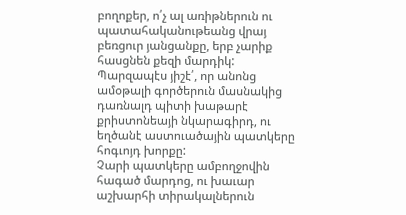բողոքեր, ո՛չ ալ առիթներուն ու պատահականութեանց վրայ բեռցուր յանցանքը, երբ չարիք հասցնեն քեզի մարդիկ: Պարզապէս յիշէ՛, որ անոնց ամօթալի գործերուն մասնակից դառնալդ պիտի խաթարէ քրիստոնեայի նկարագիրդ, ու եղծանէ աստուածային պատկերը հոգւոյդ խորքը:
Չարի պատկերը ամբողջովին հագած մարդոց, ու խաւար աշխարհի տիրակալներուն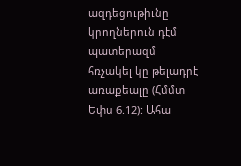ազդեցութիւնը կրողներուն դէմ պատերազմ հռչակել կը թելադրէ առաքեալը (Հմմտ Եփս 6.12): Ահա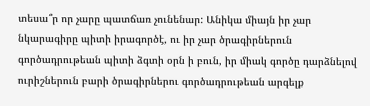տեսա՞ր որ չարը պատճառ չունենար: Անիկա միայն իր չար նկարագիրը պիտի իրագործէ, ու իր չար ծրագիրներուն գործադրութեան պիտի ձգտի օրն ի բուն, իր միակ գործը դարձնելով ուրիշներուն բարի ծրագիրներու գործադրութեան արգելք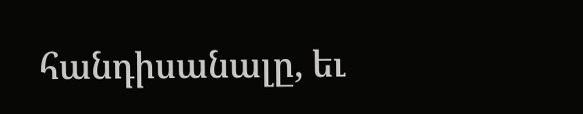հանդիսանալը, եւ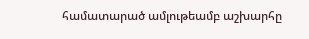համատարած ամլութեամբ աշխարհը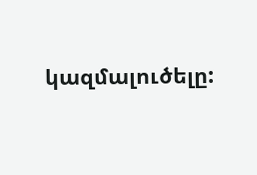կազմալուծելը: